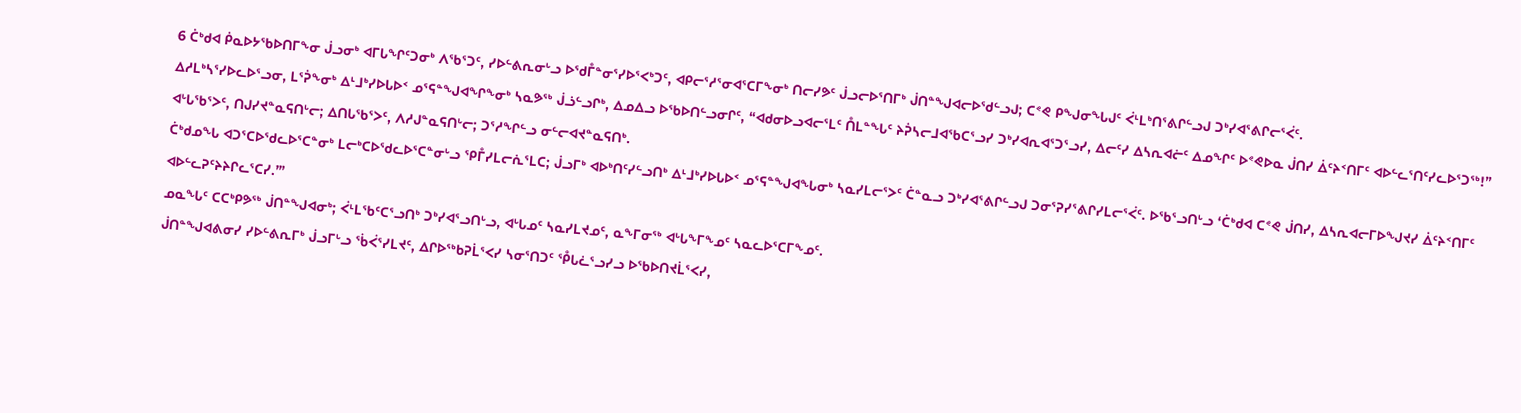6 ᑖᒃᑯᐊ ᑮᓇᐅᔭᖃᐅᑎᒥᖕᓂ ᒎᓗᓂᒃ ᐊᒥᒐᖏᑦᑐᓂᒃ ᐱᖃᕐᑐᑦ, ᓯᐅᓪᕕᕆᓂᒡᓗ ᐅᖁᒤᓐᓂᕐᓯᐅᕐᐸᒃᑐᑦ, ᐊᑭᓕᕐᓱᕐᓂᐊᕐᑕᒥᖕᓂᒃ ᑎᓕᓯᕗᑦ ᒎᓗᓕᐅᕐᑎᒥᒃ ᒎᑎᓐᖑᐊᓕᐅᖁᓪᓗᒍ; ᑕᕝᕙ ᑭᖑᓂᖓᒍᑦ ᐹᒻᒪᒃᑎᕐᕕᒋᓪᓗᒍ ᑐᒃᓯᐊᕐᕕᒋᓕᕐᐹᑦ.
ᐃᓱᒪᒃᓴᕐᓯᐅᓚᐅᕐᓗᓂ, ᒪᕐᕉᖕᓂᒃ ᐃᒻᒧᒃᓯᐅᒐᐅᑉ ᓄᕐᕋᓐᖑᐊᖏᖕᓂᒃ ᓴᓇᕗᖅ ᒎᓘᓪᓗᒋᒃ, ᐃᓄᐃᓗ ᐅᖃᐅᑎᓪᓗᓂᒋᑦ, “ᐊᑯᓂᐅᓗᐊᓕᕐᒪᑦ ᑍᒪᓐᖓᑦ ᔨᕉᓴᓕᒧᐊᖃᑕᕐᓗᓯ ᑐᒃᓯᐊᕆᐊᕐᑐᕐᓗᓯ, ᐃᓕᑦᓯ ᐃᓴᕆᐊᓖᑦ ᐃᓄᖏᑦ ᐅᕝᕙᐅᓇ ᒎᑎᓯ ᐄᑦᔨᑉᑎᒥᑦ ᐊᐅᓪᓚᕐᑎᑦᓯᓚᐅᕐᑐᖅ!”
ᐊᒡᒐᖃᕐᐳᑦ, ᑎᒍᓯᔪᓐᓇᕋᑎᒡᓕ; ᐃᑎᒐᖃᕐᐳᑦ, ᐱᓱᒍᓐᓇᕋᑎᒡᓕ; ᑐᕐᓱᖏᓪᓗ ᓂᓪᓕᐊᔪᓐᓇᕋᑎᒃ.
ᑖᒃᑯᓄᖓ ᐊᑐᕐᑕᐅᖁᓚᐅᕐᑕᓐᓂᒃ ᒪᓕᒃᑕᐅᖁᓚᐅᕐᑕᓐᓂᒡᓗ ᕿᒤᓯᒪᓕᕇᕐᒪᑕ; ᒎᓗᒥᒃ ᐊᐅᒃᑎᑦᓯᓪᓗᑎᒃ ᐃᒻᒧᒃᓯᐅᒐᐅᑉ ᓄᕐᕋᓐᖑᐊᖓᓂᒃ ᓴᓇᓯᒪᓕᕐᐳᑦ ᑖᓐᓇᓗ ᑐᒃᓯᐊᕐᕕᒋᓪᓗᒍ ᑐᓂᕐᕈᓯᕐᕕᒋᓯᒪᓕᕐᐹᑦ. ᐅᖃᕐᓗᑎᒡᓗ ‘ᑖᒃᑯᐊ ᑕᕝᕙ ᒎᑎᓯ, ᐃᓴᕆᐊᓕᒥᐅᖑᔪᓯ ᐄᑦᔨᑉᑎᒥᑦ ᐊᐅᓪᓚᕈᑦᔨᔨᒋᓚᕐᑕᓯ.’”
ᓄᓇᖓᑦ ᑕᑕᒃᑭᕗᖅ ᒎᑎᓐᖑᐊᓂᒃ; ᐹᒻᒪᖃᑦᑕᕐᓗᑎᒃ ᑐᒃᓯᐊᕐᓗᑎᒡᓗ, ᐊᒡᒐᓄᑦ ᓴᓇᓯᒪᔪᓄᑦ, ᓇᖕᒥᓂᖅ ᐊᒡᒐᖕᒥᖕᓄᑦ ᓴᓇᓚᐅᕐᑕᒥᖕᓄᑦ.
ᒎᑎᓐᖑᐊᕕᓂᓯ ᓯᐅᓪᕕᕆᒥᒃ ᒎᓗᒥᒡᓗ ᖄᐹᕐᓯᒪᔪᑦ, ᐃᒋᐅᖅᑲᕈᒫᕐᐸᓯ ᓴᓂᕐᑎᑐᑦ ᕾᒐᓛᕐᓗᓯᓗ ᐅᖃᐅᑎᔪᒫᕐᐸᓯ,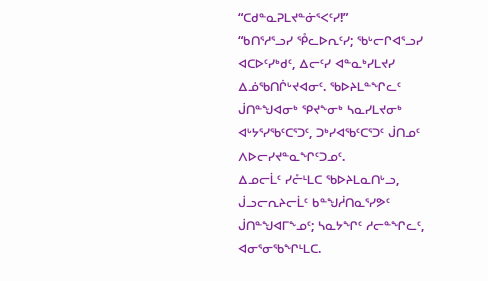“ᑕᑯᓐᓇᕈᒪᔪᓐᓃᕐᐸᑦᓯ!”
“ᑲᑎᕐᓱᕐᓗᓯ ᕾᓚᐅᕆᑦᓯ; ᖃᒡᓕᒋᐊᕐᓗᓯ ᐊᑕᐅᑦᓯᒃᑯᑦ, ᐃᓕᑦᓯ ᐊᓐᓇᒃᓯᒪᔪᓯ ᐃᓅᖃᑎᒌᒡᔪᐊᓂᑦ. ᖃᐅᔨᒪᓐᖏᓚᑦ ᒎᑎᓐᖑᐊᓂᒃ ᕿᔪᖕᓂᒃ ᓴᓇᓯᒪᔪᓂᒃ ᐊᒡᔭᕐᓯᖃᑦᑕᕐᑐᑦ, ᑐᒃᓯᐊᖃᑦᑕᕐᑐᑦ ᒎᑎᓄᑦ ᐱᐅᓕᓯᔪᓐᓇᖏᑦᑐᓄᑦ.
ᐃᓄᓕᒫᑦ ᓯᓔᒻᒪᑕ ᖃᐅᔨᒪᓇᑎᒡᓗ, ᒎᓗᓕᕆᔨᓕᒫᑦ ᑲᓐᖑᓲᑎᓇᕐᓯᕗᑦ ᒎᑎᓐᖑᐊᒥᖕᓄᑦ; ᓴᓇᔭᖏᑦ ᓱᓕᓐᖏᓚᑦ, ᐊᓂᕐᓂᖃᖏᒻᒪᑕ.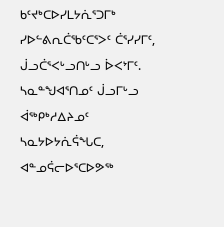ᑲᑦᔪᒃᑕᐅᓯᒪᔭᕇᕐᑐᒥᒃ ᓯᐅᓪᕕᕆᑖᖃᑦᑕᕐᐳᑦ ᑖᕐᓯᓯᒥᑦ, ᒎᓗᑖᕐᐸᒡᓗᑎᒡᓗ ᐆᐸᔾᒥᑦ. ᓴᓇᓐᖑᐊᕐᑎᓄᑦ ᒎᓗᒥᒡᓗ ᐋᖅᑭᒃᓱᐃᔨᓄᑦ ᓴᓇᔭᐅᔭᕇᕌᖓᑕ, ᐊᓐᓄᕌᓕᐅᕐᑕᐅᕗᖅ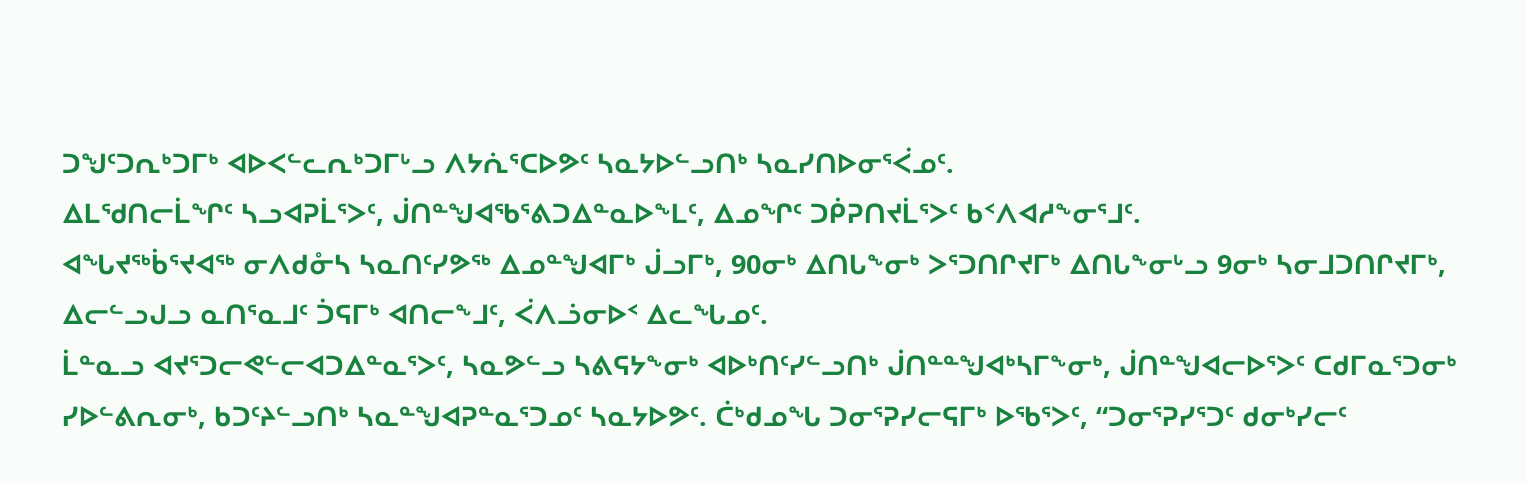ᑐᖑᑦᑐᕆᒃᑐᒥᒃ ᐊᐅᐸᓪᓚᕆᒃᑐᒥᒡᓗ ᐱᔭᕇᕐᑕᐅᕗᑦ ᓴᓇᔭᐅᓪᓗᑎᒃ ᓴᓇᓯᑎᐅᓂᕐᐹᓄᑦ.
ᐃᒪᖁᑎᓕᒫᖏᑦ ᓴᓗᐊᕈᒫᕐᐳᑦ, ᒎᑎᓐᖑᐊᖃᕐᕕᑐᐃᓐᓇᐅᖕᒪᑦ, ᐃᓄᖏᑦ ᑐᑮᕈᑎᔪᒫᕐᐳᑦ ᑲᑉᐱᐊᓱᖕᓂᕐᒧᑦ.
ᐊᖓᔪᖅᑳᕐᔪᐊᖅ ᓂᐱᑯᓁᓴ ᓴᓇᑎᑦᓯᕗᖅ ᐃᓄᓐᖑᐊᒥᒃ ᒎᓗᒥᒃ, 90ᓂᒃ ᐃᑎᒐᖕᓂᒃ ᐳᕐᑐᑎᒋᔪᒥᒃ ᐃᑎᒐᖕᓂᒡᓗ 9ᓂᒃ ᓴᓂᒧᑐᑎᒋᔪᒥᒃ, ᐃᓕᓪᓗᒍᓗ ᓇᑎᕐᓇᒧᑦ ᑑᕋᒥᒃ ᐊᑎᓕᖕᒧᑦ, ᐹᐱᓘᓂᐅᑉ ᐃᓚᖓᓄᑦ.
ᒫᓐᓇᓗ ᐊᔪᕐᑐᓕᕙᓪᓕᐊᑐᐃᓐᓇᕐᐳᑦ, ᓴᓇᕗᓪᓗ ᓴᕕᕋᔭᖕᓂᒃ ᐊᐅᒃᑎᑦᓯᓪᓗᑎᒃ ᒎᑎᓐᓐᖑᐊᒃᓴᒥᖕᓂᒃ, ᒎᑎᓐᖑᐊᓕᐅᕐᐳᑦ ᑕᑯᒥᓇᕐᑐᓂᒃ ᓯᐅᓪᕕᕆᓂᒃ, ᑲᑐᑦᔨᓪᓗᑎᒃ ᓴᓇᓐᖑᐊᕈᓐᓇᕐᑐᓄᑦ ᓴᓇᔭᐅᕗᑦ. ᑖᒃᑯᓄᖓ ᑐᓂᕐᕈᓯᓕᕋᒥᒃ ᐅᖃᕐᐳᑦ, “ᑐᓂᕐᕈᓯᕐᑐᑦ ᑯᓂᒃᓯᓕᑦ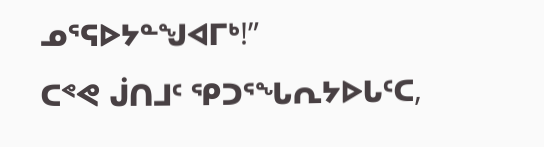ᓄᕐᕋᐅᔭᓐᖑᐊᒥᒃ!”
ᑕᕝᕙ ᒎᑎᒧᑦ ᕿᑐᕐᖓᕆᔭᐅᒐᑦᑕ,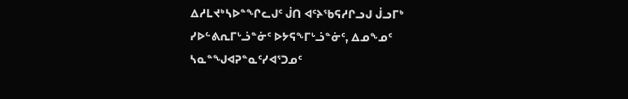ᐃᓱᒪᔪᒃᓴᐅᓐᖏᓚᒍᑦ ᒎᑎ ᐊᑦᔨᖃᕋᓱᒋᓗᒍ ᒎᓗᒥᒃ ᓯᐅᓪᕕᕆᒥᒡᓘᓐᓃᑦ ᐅᔭᕋᖕᒥᒡᓘᓐᓃᑦ, ᐃᓄᖕᓄᑦ ᓴᓇᓐᖑᐊᕈᓐᓇᑦᓯᐊᕐᑐᓄᑦ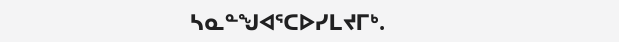ᓴᓇᓐᖑᐊᕐᑕᐅᓯᒪᔪᒥᒃ.